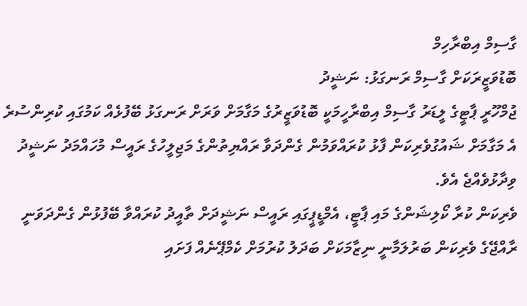ގާސިމް އިބްރާހިމް
ބޮޑުވަޒީރަކަށް ގާސިމް ރަނގަޅު: ނަޝީދު
ޖުމްހޫރީ ޕާޓީގެ ލީޑަރު ގާސިމް އިބްރާހީމަކީ ބޮޑުވަޒީރުގެ މަގާމަށް ވަރަށް ރަނގަޅު ބޭފުޅެއް ކަމުގައި ކުރިންސުރެ އެ މަގާމަށް ޝައުގުވެރިކަން ފާޅު ކުރައްވަމުން ގެންދަވާ ރައްޔިތުންގެ މަޖިލީހުގެ ރައީސް މުހައްމަދު ނަޝީދު ވިދާޅުވެއްޖެ އެވެ.
ވެރިކަން ކުރާ ކޯލިޝަންގެ މައި ޕާޓީ، އެމްޑީޕީގައި ރައީސް ނަޝީދަށް ތާއީދު ކުރައްވާ ބޭފުޅުން ގެންދަވަނީ ރާއްޖޭގެ ވެރިކަން ބަރުލަމާނީ ނިޒާމަކަށް ބަދަލު ކުރުމަށް ކެމްޕޭނެއް ފަށައި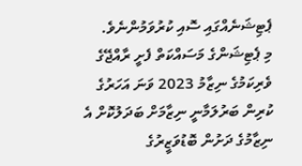ޕެޓިޝަނެއްގައި ސޮއި ކުރުވަމުންނެވެ.
މި ޕެޓިޝަންގެ މަސައްކަތް ފެށީ ރާއްޖޭގެ ވެރިކަމުގެ ނިޒާމު 2023 ވަނަ އަހަރުގެ ކުރިން ބަރުލަމާނީ ނިޒާމަށް ބަދަލުކޮށް އެ ނިޒާމުގެ ދަށުން ބޮޑުވަޒީރުގެ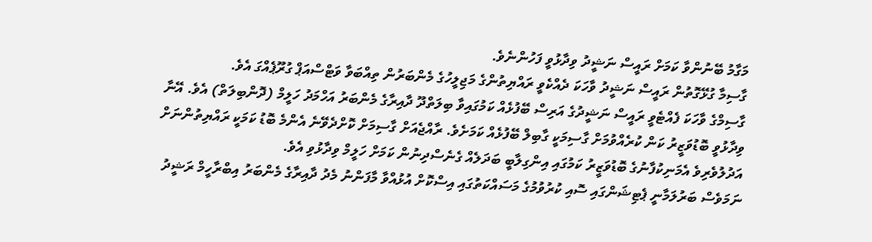މަގާމު ބޭނުންވާ ކަމަށް ރައީސް ނަޝީދު ވިދާޅުވީ ފަހުންނެވެ.
ގާސިމާ ގުޅޭގޮތުން ރައީސް ނަޝީދު ވާހަކަ ދެއްކެވީ ރައްޔިތުންގެ މަޖިލީހުގެ މެންބަރުން ތިއްބަވާ ވަޓްސްއަޕް ގުރޫޕެއްގަ އެވެ.
ގާސިމްގެ ވާހަކަ ފެއްޓެވީ ރައީސް ނަޝީދުގެ އަރިސް ބޭފުޅެއް ކަމުގައިވާ ބިލަތްދޫ ދާއިރާގެ މެންބަރު އަހްމަދު ހަލީމް (ދޮންބިލަތް) އެވެ. އޭނާ ވިދާޅުވީ ބޮޑުވަޒީރު ކަން ކުރެއްވުމަށް ގާސިމަކީ ގާބިލް ބޭފުޅެއް ކަމަށެވެ. ރާއްޖެއަށް ގާސިމަށް ކޮށްދެވޭނެ އެންމެ ބޮޑު ކަމަކީ ރައްޔިތުންނަށް އަދުލުވެރިވެ އެމަނިކުފާނުގެ ބޮޑުވަޒީރު ކަމުގައި އިންގިލާބީ ބަދަލެއް ގެނެސްދިނުން ކަމަށް ހަލީމް ވިދާޅުވި އެވެ.
ނަމަވެސް ބަރުލަމާނީ ޕެޓިޝަންގައި ސޮއި ކުރުވުމުގެ މަސައްކަތުގައި އިސްކޮށް އުޅުއްވާ މާފަންނު މެދު ދާއިރާގެ މެންބަރު އިބްރާހީމް ރަޝީދު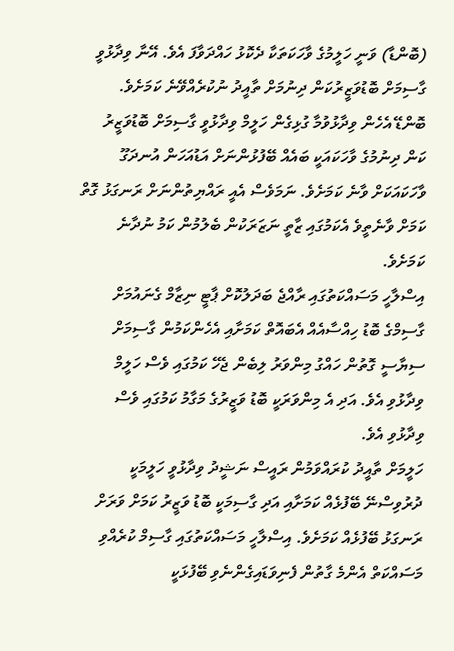(ބޮންޑާ) ވަނީ ހަލީމުގެ ވާހަކަތަކާ ދެކޮޅު ހައްދަވާފަ އެވެ. އޭނާ ވިދާޅުވީ ގާސިމަށް ބޮޑުވަޒީރުކަން ދިނުމަށް ތާއީދު ނުކުރެއްވޭނެ ކަމަށެވެ.
ބޮންޑޭ އެހެން ވިދާޅުވުމާ ގުޅިގެން ހަލީމް ވިދާޅުވީ ގާސިމަށް ބޮޑުވަޒީރު ކަން ދިނުމުގެ ވާހަކައަކީ ބައެއް ބޭފުޅުންނަށް އަޑުއަހަން އުނދަގޫ ވާހަކައަކަށް ވާނެ ކަމަށެވެ. ނަމަވެސް އެއީ ރައްޔިތުންނަށް ރަނގަޅު ގޮތް ކަމަށް ވާނެތީވެ އެކަމުގައި ޒާތީ ނަޒަރަކުން ބެލުމުން ކަމު ނުދާނެ ކަމަށެވެ.
އިސްލާހީ މަސައްކަތުގައި ރާއްޖެ ބަދަލުކޮށް ޕާޓީ ނިޒާމް ގެނައުމަށް ގާސިމްގެ ބޮޑު ހިއްސާއެއް އެބައޮތް ކަމަށާއި އެހެންކަމުން ގާސިމަށް ސިޔާސީ ގޮތުން ހައްގު މިންވަރު ލިބެން ޖެހޭ ކަމުގައި ވެސް ހަލީމް ވިދާޅުވި އެވެ. އަދި އެ މިންވަރަކީ ބޮޑު ވަޒީރުގެ މަގާމު ކަމުގައި ވެސް ވިދާޅުވި އެވެ.
ހަލީމަށް ތާއީދު ކުރައްވަމުން ރައީސް ނަޝީދު ވިދާޅުވީ ހަލީމަކީ ދުރުވިސްނޭ ބޭފުޅެއް ކަމަށާއި އަދި ގާސިމަކީ ބޮޑު ވަޒީރު ކަމަށް ވަރަށް ރަނގަޅު ބޭފުޅެއް ކަމަށެވެ. އިސްލާހީ މަސައްކަތުގައި ގާސިމް ކުރެއްވި މަސައްކަތް އެންމެ ގާތުން ފެނިވަޑައިގެންނެވި ބޭފުޅަކީ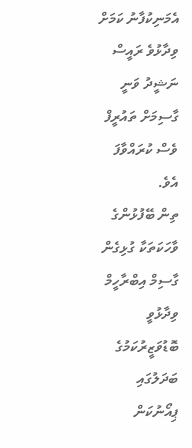އެމަނިކުފާނު ކަމަށް ވިދާޅުވެ ރައީސް ނަޝީދު ވަނީ ގާސިމަށް ތައުރީފް ވެސް ކުރައްވާފަ އެވެ.
ތިން ބޭފުޅުންގެ ވާހަކަތަކާ ގުޅިގެން ގާސިމް އިބްރާހީމް ވިދާޅުވީ ބޮޑުވަޒީރުކަމުގެ ބަދަލުގައި ޕިއޯނުކަން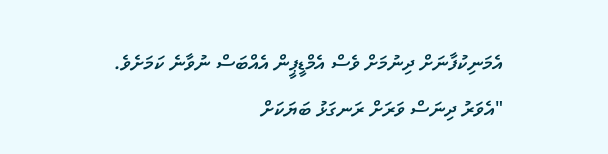އެމަނިކުފާނަށް ދިނުމަށް ވެސް އެމްޑީޕީން އެއްބަސް ނުވާނެ ކަމަށެވެ.
"އެވަރު ދިނަސް ވަރަށް ރަނގަޅު ބަޔަކަށް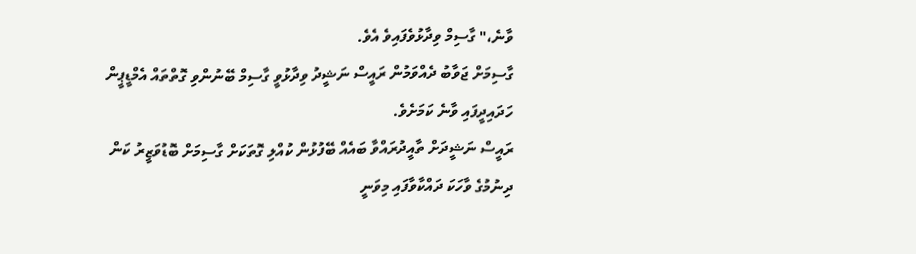ވާނެ،" ގާސިމް ވިދާޅުވެފައިވެ އެވެ.
ގާސިމަށް ޖަވާބު ދެއްވަމުން ރައީސް ނަޝީދު ވިދާޅުވީ ގާސިމް ބޭނުންވި ގޮތްތައް އެމްޑީޕީން ހަދައިދީފައި ވާނެ ކަމަށެވެ.
ރައީސް ނަޝީދަށް ތާއީދުރައްވާ ބައެއް ބޭފުޅުން ކުއްލި ގޮތަކަށް ގާސިމަށް ބޮޑުވަޒީރު ކަން ދިނުމުގެ ވާހަކަ ދައްކާވާފައި މިވަނީ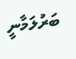ބަރުލަމާނީ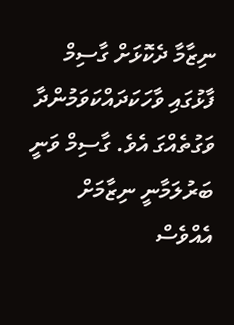ނިޒާމާ ދެކޮޅަށް ގާސިމް ފާޅުގައި ވާހަކަދައްކަވަމުންދާ ވަގުތެއްގަ އެވެ. ގާސިމް ވަނީ ބަރުލަމާނީ ނިޒާމަށް އެއްވެސް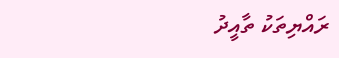ރައްޔިތަކު ތާއީދު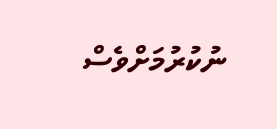ނުކުރުމަށްވެސް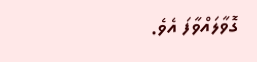ގޮވާލައްވާފަ އެވެ.